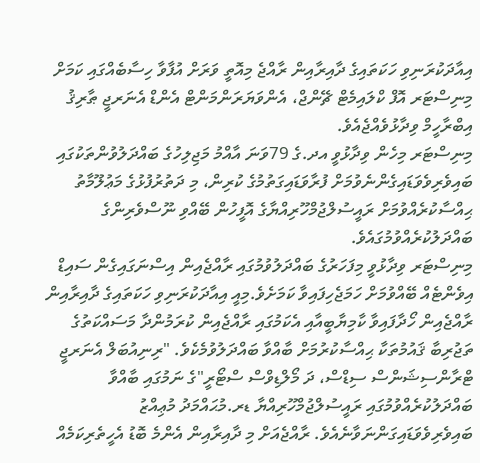އިއާދަކުރަނިވި ހަކަތައިގެ ދާއިރާއިން ރާއްޖެ މިއޮތީ ވަރަށް އުފާވާ ހިސާބެއްގައި ކަމަށް މިނިސްޓަރ އޮފް ކްލައިމެޓް ޗޭންޖް، އެންވަޔަރަންމަންޓް އެންޑް އެނަރޖީ ޠާރިޤު އިބްރާހީމް ވިދާޅުވެއްޖެއެވެ.
މިނިސްޓަރ މިހެން ވިދާޅުވީ އދ.ގެ 79ވަނަ އާއްމު މަޖިލިހުގެ ބައްދަލުވުންތަކުގައި ބައިވެރިވެވަޑައިގެންނެވުމަށް ފުރާވަޑައިގަތުމުގެ ކުރިން، މި ދަތުރުފުޅުގެ މަޢުލޫމާތު ޙިއްސާކުރެއްވުމަށް ރައީސުލްޖުމްހޫރިއްޔާގެ އޮފީހުން ބޭއްވި ނޫސްވެރިންގެ ބައްދަލުކުރެއްވުމުގައެވެ.
މިނިސްޓަރ ވިދާޅުވީ މިފަހަރުގެ ބައްދަލުވުމުގައި ރާއްޖެއިން އިސްނަގައިގެން ސައިޑް އިވެންޓެއް ބޭއްވުމަށް ހަމަޖެހިފައިވާ ކަމަށެވެ.މިއީ އިއާދަކުރަނިވި ހަކަތައިގެ ދާއިރާއިން ރާއްޖެއިން ހޯދާފައިވާ ކާމިޔާބީއާއި އެކަމުގައި ރާއްޖެއިން ކުރަމުންދާ މަސައްކަތުގެ ތަޖުރިބާ ޤައުމުތަކާ ޙިއްސާކުރުމަށް ބާއްވާ ބައްދަލުވުމެކެވެ. "ރިނިއުބަލް އެނަރޖީ ޓްރާންސިޝަންސް ސިޑްސް، ދަ މޯލްޑިވްސް ސްޓޯރީ"ގެ ނަމުގައި ބާއްވާ ބައްދަލުކުރެއްވުމުގައި ރައީސުލްޖުމްހޫރިއްޔާ ޑރ.މުޙައްމަދު މުޢިއްޒު ބައިވެރިވެވަޑައިގަންނަވާނެއެވެ. ރާއްޖެއަށް މި ދާއިރާއިން އެންމެ ބޮޑު އެހީތެރިކަމެއް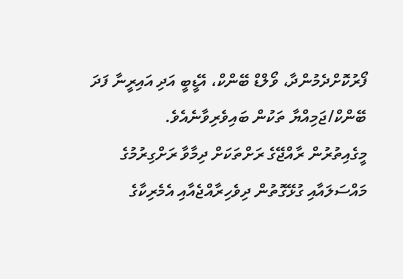ފޯރުކޮށްދެމުންދާ، ވޯލްޑް ބޭންކް، އޭޑީބީ އަދި އައިރީނާ ފަދަ ބޭންކް/ޖަމިއްޔާ ތަކުން ބައިވެރިވާނެއެވެ.
މީގެއިތުރުން ރާއްޖޭގެ ރަށްތަކަށް ދިމާވާ ރަށްގިރުމުގެ މައްސަލައާއި ގުޅޭގޮތުން ދިވެހިރާއްޖެއާއި އެމެރިކާގެ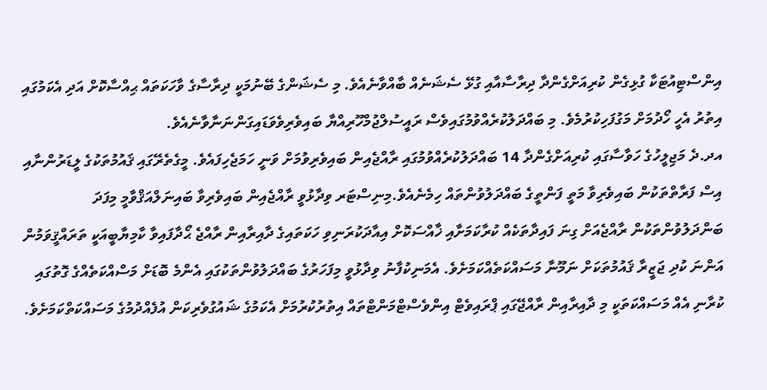އިންސްޓިއުޓަކާ ގުޅިގެން ކުރިއަށްގެންދާ ދިރާސާއާއި ގުޅޭ ސެޝަނެއް ބާއްވާނެއެވެ. މި ސެޝަންގެ ބޭނުމަކީ ދިރާސާގެ ވާހަކަތައް ޙިއްސާކޮށް އަދި އެކަމުގައި އިތުރު އެހީ ހޯދުމަށް މަގުފަހިކުރުމެވެ. މި ބައްދަލުކުރެއްވުމުގައިވެސް ރައީސުލްޖުމްހޫރިއްޔާ ބައިވެރިވެވަޑައިގަންނަނާވާނެއެވެ.
އދ.ދެ މަޖިލީހުގެ ހަވާސާގައި ކުރިއަށްގެންދާ 14 ބައްދަލުކުރެއްވުމުގައި ރާއްޖެއިން ބައިވެރިވުމަށް ވަނީ ހަމަޖެހިފައެވެ. މީގެތެރޭގައި ޤައުމުތަކުގެ ލީޑަރުންނާއި އިސް ފަރާތްތަކުން ބައިވެރިވާ މަތީ ފަންތީގެ ބައްދަލުވުންތައް ހިމެނެއެވެ.މިނިސްޓަރ ވިދާޅުވީ ރާއްޖެއިން ބައިވެރިވާ ބައިނަލްއަޤްވާމީ މިފަދަ ބަންދަލުވުންތަކުން ރާއްޖެއަށް ގިނަ ފައިދާތަކެއް ކުރާކަމަށާއި ޚާއްސަކޮށް އިއާދަކުރަނިވި ހަކަތައިގެ ދާއިރާއިން ރާއްޖެ ޙޯދާފައިވާ ކާމިޔާބީއަކީ ތަރައްޤީވަމުން އަންނަ ކުދި ޖަޒީރާ ޤައުމުތަކަށް ނަމޫނާ މަސައްކަތެއްކަމަށެވެ. އެމަނިކުފާނު ވިދާޅުވީ މިފަހަރުގެ ބައްދަލުވުންތަކުގައި އެންމެ ބޮޑަށް މަސްއްކަތެއްގެ ގޮތުގައި ކުރާނި އެއް މަސައްކަތަކީ މި ދާއިރާއިން ރާއްޖޭގައި ޕްރައިވެޓް އިންވެސްޓްމަންޓްތައް އިތުރުކުރުމަށް އެކަމުގެ ޝައުގުވެރިކަން އުފެއްދުމުގެ މަސައްކަތްކަމަށެވެ.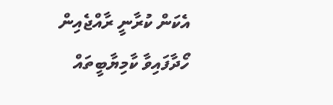އެކަން ކުރާނީ ރާއްޖެއިން ހޯދާފައިވާ ކާމިޔާބީތައް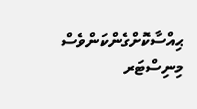ޙިއްސާކޮށްގެންކަންވެސް މިނިސްޓަރ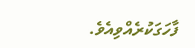ފާހަގަކުރެއްވިއެވެ.